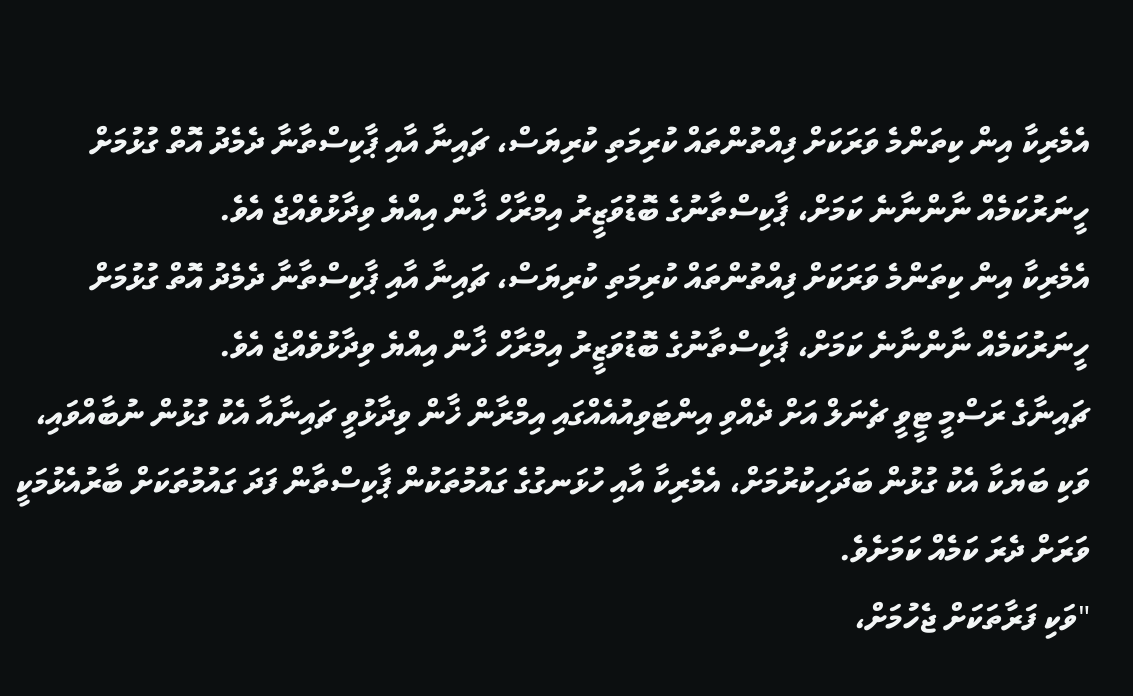އެމެރިކާ އިން ކިތަންމެ ވަރަކަށް ފިއްތުންތައް ކުރިމަތި ކުރިޔަސް، ޗައިނާ އާއި ޕާކިސްތާނާ ދެމެދު އޮތް ގުޅުމަށް ހީނަރުކަމެއް ނާންނާނެ ކަމަށް، ޕާކިސްތާނުގެ ބޮޑުވަޒީރު އިމްރާހް ޚާން އިއްޔެ ވިދާޅުވެއްޖެ އެވެ.
އެމެރިކާ އިން ކިތަންމެ ވަރަކަށް ފިއްތުންތައް ކުރިމަތި ކުރިޔަސް، ޗައިނާ އާއި ޕާކިސްތާނާ ދެމެދު އޮތް ގުޅުމަށް ހީނަރުކަމެއް ނާންނާނެ ކަމަށް، ޕާކިސްތާނުގެ ބޮޑުވަޒީރު އިމްރާހް ޚާން އިއްޔެ ވިދާޅުވެއްޖެ އެވެ.
ޗައިނާގެ ރަސްމީ ޓީވީ ޗެނަލް އަށް ދެއްވި އިންޓަވިއުއެއްގައި އިމްރާން ޚާން ވިދާޅުވީ ޗައިނާއާ އެކު ގުޅުން ނުބާއްވައި، ވަކި ބަޔަކާ އެކު ގުޅުން ބަދަހިކުރުމަށް، އެމެރިކާ އާއި ހުޅަނގުގެ ގައުމުތަކުން ޕާކިސްތާން ފަދަ ގައުމުތަކަށް ބާރުއެޅުމަކީ ވަރަށް ދެރަ ކަމެއް ކަމަށެވެ.
"ވަކި ފަރާތަކަށް ޖެހުމަށް،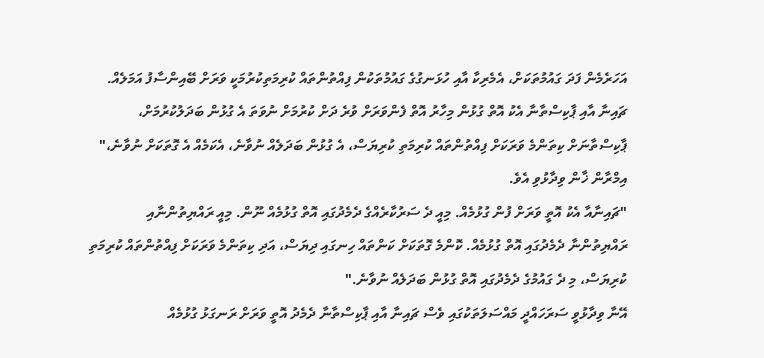އަހަރެމެން ފަދަ ގައުމުތަކަށް، އެމެރިކާ އާއި ހުޅަނގުގެ ގައުމުތަކުން ފިއްތުންތައް ކުރިމަތިކުރުމަކީ ވަރަށް ބޭއިންސާފު އަމަލެއް. ޗައިނާ އާއި ޕާކިސްތާނާ އެކު އޮތް ގުޅުން މިހާރު އޮތް ފެންވަރަށް ވުރެ ދަށް ކުރުމަށް ނުވަތަ އެ ގުޅުން ބަދަލުކުރުމަށް، ޕާކިސްތާނަށް ކިތަންމެ ވަރަކަށް ފިއްތުންތައް ކުރިމަތި ކުރިޔަސް، އެ ގުޅުން ބަދަލެއް ނުވާނެ، އެކަމެއް އެ ގޮތަކަށް ނުވާނެ،" އިމްރާން ޚާން ވިދާޅުވި އެވެ.
"ޗައިނާއާ އެކު އޮތީ ވަރަށް ފުން ގުޅުމެއް. މިއީ ދެ ސަރުކާރެއްގެ ދެމެދުގައި އޮތް ގުޅުމެއް ނޫން. މިއީ ރައްޔިތުންނާއި ރައްޔިތުންނާ ދެމެދުގައި އޮތް ގުޅުމެއް. ކޮންމެ ގޮތަކަށް ކަންތައް ހިނގައި ދިޔަސް، އަދި ކިތަންމެ ވަރަކަށް ފިއްތުންތައް ކުރިމަތި ކުރިޔަސް، މި ދެ ގައުމުގެ ދެމެދުގައި އޮތް ގުޅުން ބަދަލެއް ނުވާނެ."
އޭނާ ވިދާޅުވީ ސަރަހައްދީ މައްސަލަތަކުގައި ވެސް ޗައިނާ އާއި ޕާކިސްތާނާ ދެމެދު އޮތީ ވަރަށް ރަނގަޅު ގުޅުމެއް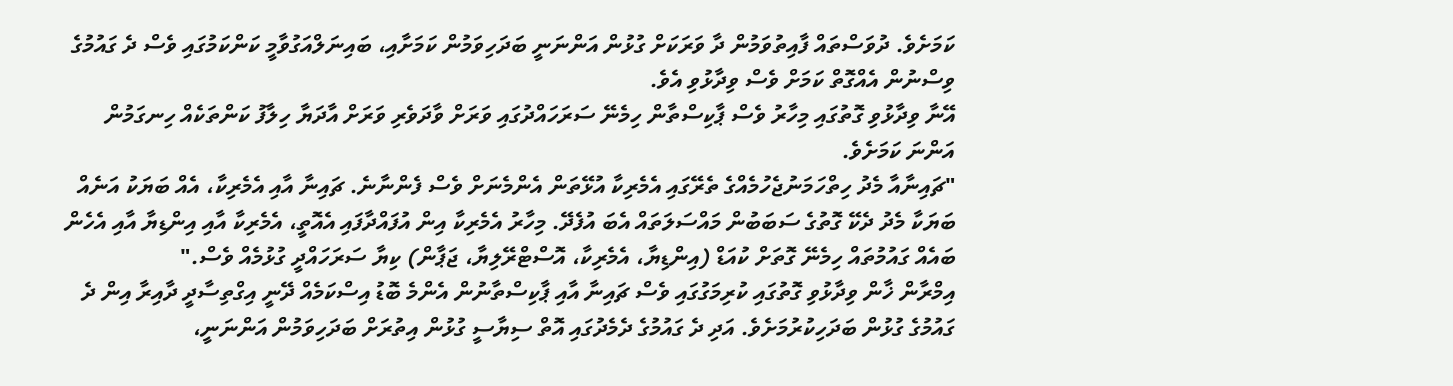ކަމަށެވެ. ދުވަސްތައް ފާއިތުވަމުން ދާ ވަރަކަށް ގުޅުން އަންނަނީ ބަދަހިވަމުން ކަމަށާއި، ބައިނަލްއަގުވާމީ ކަންކަމުގައި ވެސް ދެ ގައުމުގެ ވިސްނުން އެއްގޮތް ކަމަށް ވެސް ވިދާޅުވި އެވެ.
އޭނާ ވިދާޅުވި ގޮތުގައި މިހާރު ވެސް ޕާކިސްތާން ހިމެނޭ ސަރަހައްދުގައި ވަރަށް ވާދަވެރި ވަރަށް އާދަޔާ ހިލާފު ކަންތަކެއް ހިނގަމުން އަންނަ ކަމަށެވެ.
"ޗައިނާއާ މެދު ހިތްހަމަނުޖެހުމެއްގެ ތެރޭގައި އެމެރިކާ އުޅޭތަން އެންމެނަށް ވެސް ފެންނާނެ. ޗައިނާ އާއި އެމެރިކާ، އެއް ބަޔަކު އަނެއް ބަޔަކާ މެދު ދެކޭ ގޮތުގެ ސަބަބުން މައްސަލަތައް އެބަ އުފެދޭ. މިހާރު އެމެރިކާ އިން އުފައްދާފައި އެއޮތީ، އެމެރިކާ އާއި އިންޑިޔާ އާއި އެހެން ބައެއް ގައުމުތައް ހިމެނޭ ގޮތަށް ކުއަޑް (އިންޑިޔާ، އެމެރިކާ، އޮސްޓްރޭލިޔާ، ޖަޕާން) ކިޔާ ސަރަހައްދީ ގުޅުމެއް ވެސް."
އިމްރާން ޚާން ވިދާޅުވި ގޮތުގައި ކުރިމަގުގައި ވެސް ޗައިނާ އާއި ޕާކިސްތާނުން އެންމެ ބޮޑު އިސްކަމެއް ދޭނީ އިގްތިސާދީ ދާއިރާ އިން ދެ ގައުމުގެ ގުޅުން ބަދަހިކުރުމަށެވެ. އަދި ދެ ގައުމުގެ ދެމެދުގައި އޮތް ސިޔާސީ ގުޅުން އިތުރަށް ބަދަހިވަމުން އަންނަނީ،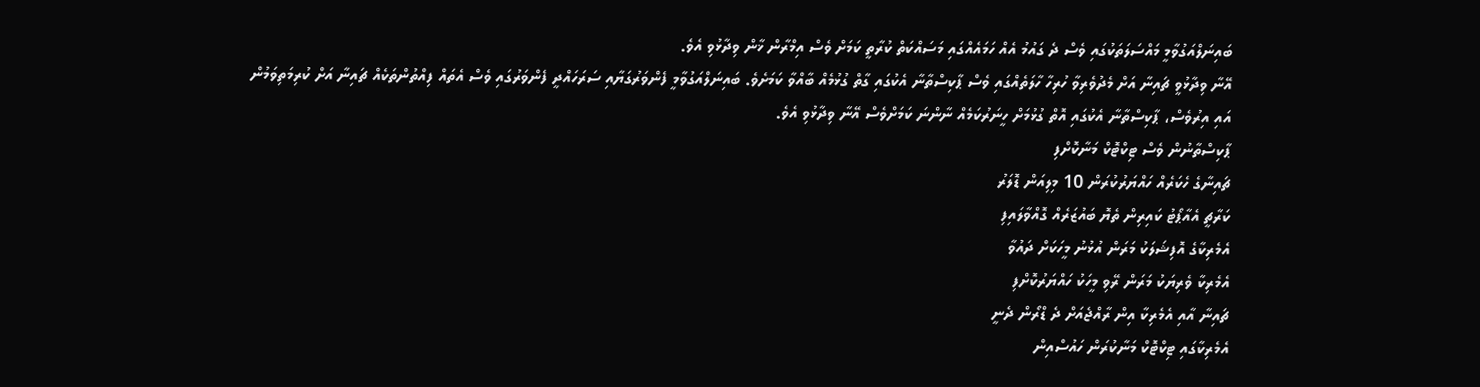ބައިނަލްއަގުވާމީ މައްސަލަތަކުގައި ވެސް ދެ ގައުމު އެއް ހަމައެއްގައި މަސައްކަތް ކުރާތީ ކަމަށް ވެސް އިމްރާން ޚާން ވިދާޅުވި އެވެ.
އޭނާ ވިދާޅުވީ ޗައިނާ އަށް މެދުވެރިވާ ހުރިހާ ހާލަތެއްގައި ވެސް ޕާކިސްތާނާ އެކުގައި ގާތް ގުޅުމެއް ބާއްވާ ކަމަށެވެ. ބައިނަލްއަގުވާމީ ފެންވަރުގަޔާއި ސަރަހައްދީ ފެންވަރުގައި ވެސް އެތައް ފިއްތުންތަކެއް ޗައިނާ އަށް ކުރިމަތިވަމުން އައި އިރުވެސް، ޕާކިސްތާނާ އެކުގައި އޮތް ގުޅުމަށް ހީނަރުކަމެއް ނާންނަ ކަމަށްވެސް އޭނާ ވިދާޅުވި އެވެ.
ޕާކިސްތާނުން ވެސް ޓިކްޓޮކް މަނާކޮށްފި
ޗައިނާގެ ހެކަރެއް ހައްޔަރުކުރަން 10 މިލިއަން ޑޮލަރު
ކަރާޗީ އެއާޕޯޓު ކައިރިން ތެޔޮ ބައުޒަރެއް ގޮއްވާލައިފި
އެމެރިކާގެ އޮފިޝަލަކު މަރަން އުޅުނު މީހަކަށް ދައުވާ
އެމެރިކާ ވެރިޔަކު މަރަން ރޭވި މީހަކު ހައްޔަރުކޮށްފި
ޗައިނާ އާއި އެމެރިކާ އިން ރާއްޖެއަށް ދެ ޑްރޯން ދެނީ
އެމެރިކާގައި ޓިކްޓޮކް މަނާކުރަން ހައުސްއިން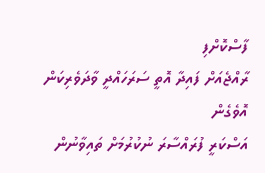ފާސްކޮށްފި
ރާއްޖެއަށް ފައިދާ އޮތީ ސަރަހައްދީ ވާދަވެރިކަން އޮވެގެން
އަސްކަރީ ފުރައްސާރަ ނުކުރުމަށް ތައިވާނުން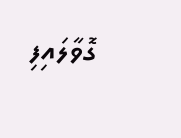ގޮވާލައިފި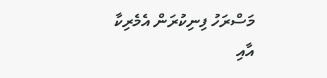މަސްރަހު ފިނިކުރަން އެމެރިކާ އާއި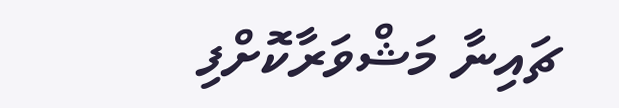ޗައިނާ މަޝްވަރާކޮށްފި